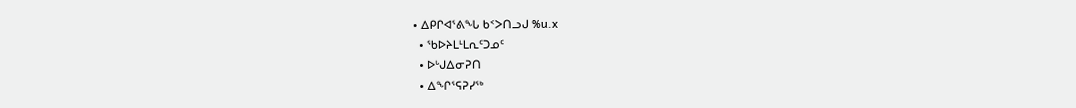• ᐃᑭᒋᐊᕐᕕᖓ ᑲᑉᐳᑎᓗᒍ %u.x
  • ᖃᐅᔨᒪᒻᒪᕆᑦᑐᓄᑦ
  • ᐅᒡᒍᐃᓂᕈᑎ
  • ᐃᖏᕐᕋᕈᓯᖅ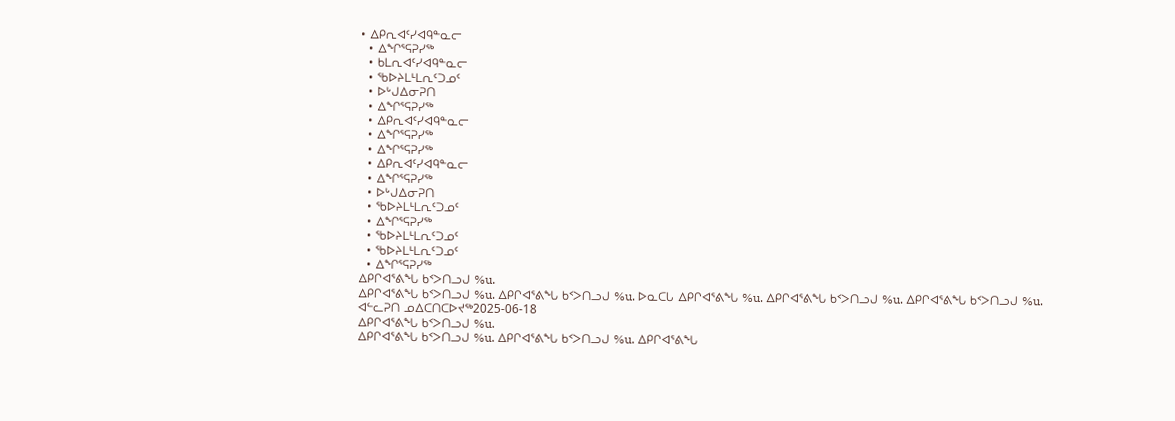• ᐃᑭᕆᐊᑦᓯᐊᑫᓐᓇᓕ
  • ᐃᖏᕐᕋᕈᓯᖅ
  • ᑲᒪᕆᐊᑦᓯᐊᑫᓐᓇᓕ
  • ᖃᐅᔨᒪᒻᒪᕆᑦᑐᓄᑦ
  • ᐅᒡᒍᐃᓂᕈᑎ
  • ᐃᖏᕐᕋᕈᓯᖅ
  • ᐃᑭᕆᐊᑦᓯᐊᑫᓐᓇᓕ
  • ᐃᖏᕐᕋᕈᓯᖅ
  • ᐃᖏᕐᕋᕈᓯᖅ
  • ᐃᑭᕆᐊᑦᓯᐊᑫᓐᓇᓕ
  • ᐃᖏᕐᕋᕈᓯᖅ
  • ᐅᒡᒍᐃᓂᕈᑎ
  • ᖃᐅᔨᒪᒻᒪᕆᑦᑐᓄᑦ
  • ᐃᖏᕐᕋᕈᓯᖅ
  • ᖃᐅᔨᒪᒻᒪᕆᑦᑐᓄᑦ
  • ᖃᐅᔨᒪᒻᒪᕆᑦᑐᓄᑦ
  • ᐃᖏᕐᕋᕈᓯᖅ
ᐃᑭᒋᐊᕐᕕᖓ ᑲᑉᐳᑎᓗᒍ %u.
ᐃᑭᒋᐊᕐᕕᖓ ᑲᑉᐳᑎᓗᒍ %u. ᐃᑭᒋᐊᕐᕕᖓ ᑲᑉᐳᑎᓗᒍ %u. ᐅᓇᑕᒐ ᐃᑭᒋᐊᕐᕕᖓ %u. ᐃᑭᒋᐊᕐᕕᖓ ᑲᑉᐳᑎᓗᒍ %u. ᐃᑭᒋᐊᕐᕕᖓ ᑲᑉᐳᑎᓗᒍ %u.
ᐊᓪᓚᕈᑎ ᓄᐃᑕᑎᑕᐅᔪᖅ2025-06-18
ᐃᑭᒋᐊᕐᕕᖓ ᑲᑉᐳᑎᓗᒍ %u.
ᐃᑭᒋᐊᕐᕕᖓ ᑲᑉᐳᑎᓗᒍ %u. ᐃᑭᒋᐊᕐᕕᖓ ᑲᑉᐳᑎᓗᒍ %u. ᐃᑭᒋᐊᕐᕕᖓ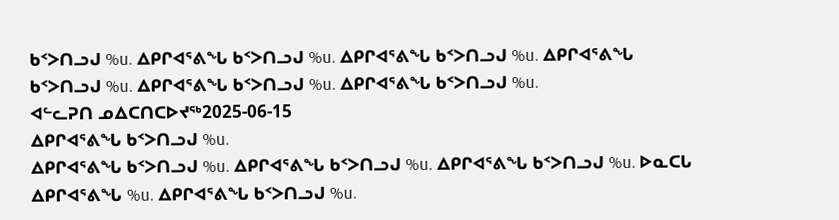ᑲᑉᐳᑎᓗᒍ %u. ᐃᑭᒋᐊᕐᕕᖓ ᑲᑉᐳᑎᓗᒍ %u. ᐃᑭᒋᐊᕐᕕᖓ ᑲᑉᐳᑎᓗᒍ %u. ᐃᑭᒋᐊᕐᕕᖓ ᑲᑉᐳᑎᓗᒍ %u. ᐃᑭᒋᐊᕐᕕᖓ ᑲᑉᐳᑎᓗᒍ %u. ᐃᑭᒋᐊᕐᕕᖓ ᑲᑉᐳᑎᓗᒍ %u.
ᐊᓪᓚᕈᑎ ᓄᐃᑕᑎᑕᐅᔪᖅ2025-06-15
ᐃᑭᒋᐊᕐᕕᖓ ᑲᑉᐳᑎᓗᒍ %u.
ᐃᑭᒋᐊᕐᕕᖓ ᑲᑉᐳᑎᓗᒍ %u. ᐃᑭᒋᐊᕐᕕᖓ ᑲᑉᐳᑎᓗᒍ %u. ᐃᑭᒋᐊᕐᕕᖓ ᑲᑉᐳᑎᓗᒍ %u. ᐅᓇᑕᒐ ᐃᑭᒋᐊᕐᕕᖓ %u. ᐃᑭᒋᐊᕐᕕᖓ ᑲᑉᐳᑎᓗᒍ %u.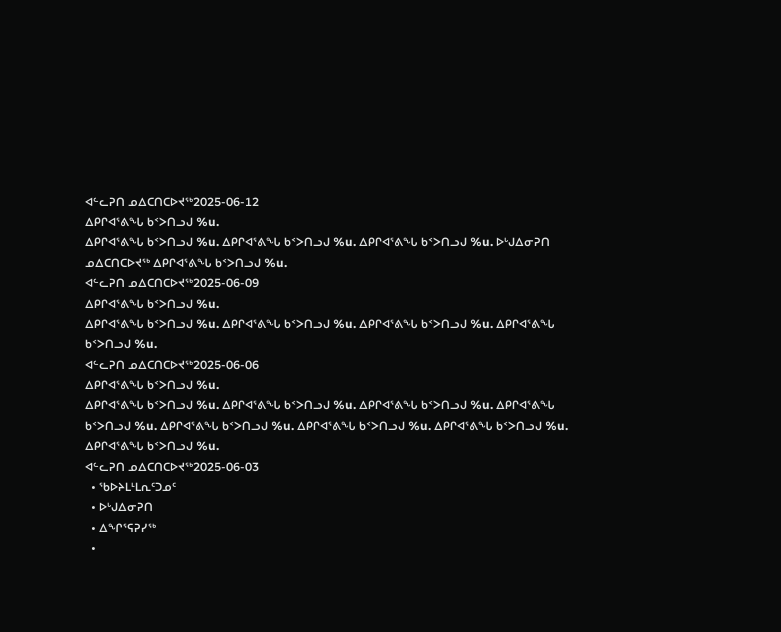ᐊᓪᓚᕈᑎ ᓄᐃᑕᑎᑕᐅᔪᖅ2025-06-12
ᐃᑭᒋᐊᕐᕕᖓ ᑲᑉᐳᑎᓗᒍ %u.
ᐃᑭᒋᐊᕐᕕᖓ ᑲᑉᐳᑎᓗᒍ %u. ᐃᑭᒋᐊᕐᕕᖓ ᑲᑉᐳᑎᓗᒍ %u. ᐃᑭᒋᐊᕐᕕᖓ ᑲᑉᐳᑎᓗᒍ %u. ᐅᒡᒍᐃᓂᕈᑎ ᓄᐃᑕᑎᑕᐅᔪᖅ ᐃᑭᒋᐊᕐᕕᖓ ᑲᑉᐳᑎᓗᒍ %u.
ᐊᓪᓚᕈᑎ ᓄᐃᑕᑎᑕᐅᔪᖅ2025-06-09
ᐃᑭᒋᐊᕐᕕᖓ ᑲᑉᐳᑎᓗᒍ %u.
ᐃᑭᒋᐊᕐᕕᖓ ᑲᑉᐳᑎᓗᒍ %u. ᐃᑭᒋᐊᕐᕕᖓ ᑲᑉᐳᑎᓗᒍ %u. ᐃᑭᒋᐊᕐᕕᖓ ᑲᑉᐳᑎᓗᒍ %u. ᐃᑭᒋᐊᕐᕕᖓ ᑲᑉᐳᑎᓗᒍ %u.
ᐊᓪᓚᕈᑎ ᓄᐃᑕᑎᑕᐅᔪᖅ2025-06-06
ᐃᑭᒋᐊᕐᕕᖓ ᑲᑉᐳᑎᓗᒍ %u.
ᐃᑭᒋᐊᕐᕕᖓ ᑲᑉᐳᑎᓗᒍ %u. ᐃᑭᒋᐊᕐᕕᖓ ᑲᑉᐳᑎᓗᒍ %u. ᐃᑭᒋᐊᕐᕕᖓ ᑲᑉᐳᑎᓗᒍ %u. ᐃᑭᒋᐊᕐᕕᖓ ᑲᑉᐳᑎᓗᒍ %u. ᐃᑭᒋᐊᕐᕕᖓ ᑲᑉᐳᑎᓗᒍ %u. ᐃᑭᒋᐊᕐᕕᖓ ᑲᑉᐳᑎᓗᒍ %u. ᐃᑭᒋᐊᕐᕕᖓ ᑲᑉᐳᑎᓗᒍ %u. ᐃᑭᒋᐊᕐᕕᖓ ᑲᑉᐳᑎᓗᒍ %u.
ᐊᓪᓚᕈᑎ ᓄᐃᑕᑎᑕᐅᔪᖅ2025-06-03
  • ᖃᐅᔨᒪᒻᒪᕆᑦᑐᓄᑦ
  • ᐅᒡᒍᐃᓂᕈᑎ
  • ᐃᖏᕐᕋᕈᓯᖅ
  •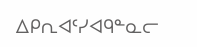ᐃᑭᕆᐊᑦᓯᐊᑫᓐᓇᓕ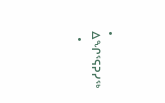• ᐃᖏᕐᕋᕈᓯᖅ
  •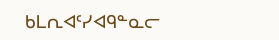ᑲᒪᕆᐊᑦᓯᐊᑫᓐᓇᓕ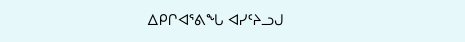ᐃᑭᒋᐊᕐᕕᖓ ᐊᓯᑦᔨᓗᒍ